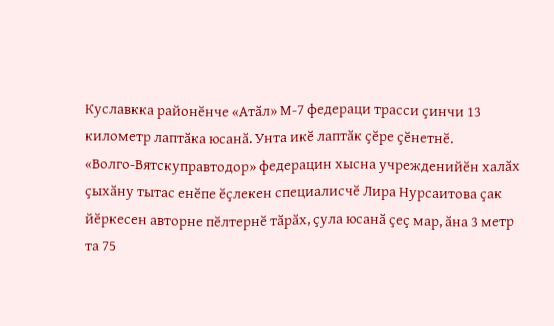Куславкка районӗнче «Атӑл» М-7 федераци трасси ҫинчи 13 километр лаптӑка юсанӑ. Унта икӗ лаптӑк ҫӗре ҫӗнетнӗ.
«Волго-Вятскуправтодор» федерацин хысна учрежденийӗн халӑх ҫыхӑну тытас енӗпе ӗҫлекен специалисчӗ Лира Нурсаитова ҫак йӗркесен авторне пӗлтернӗ тӑрӑх, ҫула юсанӑ ҫеҫ мар, ӑна 3 метр та 75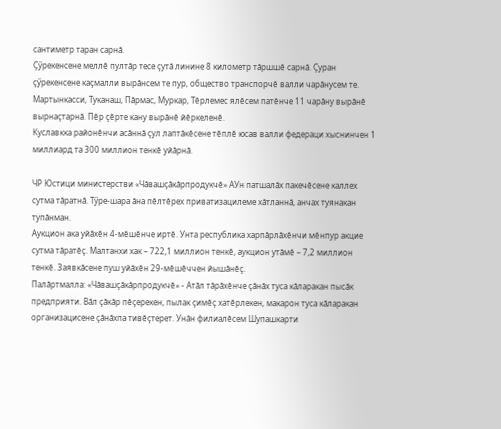сантиметр таран сарнӑ.
Ҫӳрекенсене меллӗ пултӑр тесе ҫутӑ линине 8 километр тӑршшӗ сарнӑ. Ҫуран ҫӳрекенсене каҫмалли вырӑнсем те пур, общество транспорчӗ валли чарӑнусем те. Мартынкасси, Туканаш, Пӑрмас, Муркар, Тӗрлемес ялӗсем патӗнче 11 чарӑну вырӑнӗ вырнаҫтарнӑ. Пӗр ҫӗрте кану вырӑнӗ йӗркеленӗ.
Куславкка районӗнчи асӑннӑ ҫул лаптӑкӗсене тӗплӗ юсав валли федераци хыснинчен 1 миллиард та 300 миллион тенкӗ уйӑрнӑ.

ЧР Юстици министерстви «Чӑвашҫӑкӑрпродукчӗ» АУн патшалӑх пакечӗсене каллех сутма тӑратнӑ. Тӳре-шара ӑна пӗлтӗрех приватизацилеме хӑтланнӑ, анчах туянакан тупӑнман.
Аукцион ака уйӑхӗн 4-мӗшӗнче иртӗ. Унта республика харпӑрлӑхӗнчи мӗнпур акцие сутма тӑратӗҫ. Малтанхи хак – 722,1 миллион тенкӗ, аукцион утӑмӗ – 7,2 миллион тенкӗ. Заявкӑсене пуш уйӑхӗн 29-мӗшӗччен йышӑнӗҫ.
Палӑртмалла: «Чӑвашҫӑкӑрпродукчӗ» - Атӑл тӑрӑхӗнче ҫӑнӑх туса кӑларакан пысӑк предприяти. Вӑл ҫӑкӑр пӗҫерекен, пылак ҫимӗҫ хатӗрлекен, макарон туса кӑларакан организацисене ҫӑнӑхпа тивӗҫтерет. Унӑн филиалӗсем Шупашкарти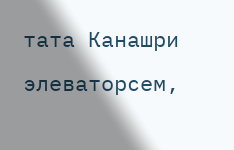тата Канашри элеваторсем,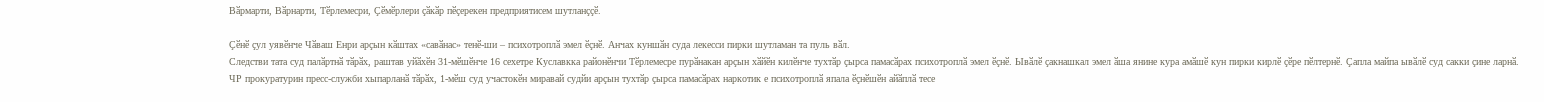Вӑрмарти, Вӑрнарти, Тӗрлемесри, Ҫӗмӗрлери ҫӑкӑр пӗҫерекен предприятисем шутланҫҫӗ.

Ҫӗнӗ ҫул уявӗнче Чӑваш Енри арҫын кӑштах «савӑнас» тенӗ-ши – психотроплӑ эмел ӗҫнӗ. Анчах куншӑн суда лекесси пирки шутламан та пуль вӑл.
Следстви тата суд палӑртнӑ тӑрӑх, раштав уйӑхӗн 31-мӗшӗнче 16 сехетре Куславкка районӗнчи Тӗрлемесре пурӑнакан арҫын хӑйӗн килӗнче тухтӑр ҫырса памасӑрах психотроплӑ эмел ӗҫнӗ. Ывӑлӗ ҫакнашкал эмел ӑша янине кура амӑшӗ кун пирки кирлӗ ҫӗре пӗлтернӗ. Ҫапла майпа ывӑлӗ суд сакки ҫине ларнӑ.
ЧР прокуратурин пресс-служби хыпарланӑ тӑрӑх, 1-мӗш суд участокӗн миравай судйи арҫын тухтӑр ҫырса памасӑрах наркотик е психотроплӑ япала ӗҫнӗшӗн айӑплӑ тесе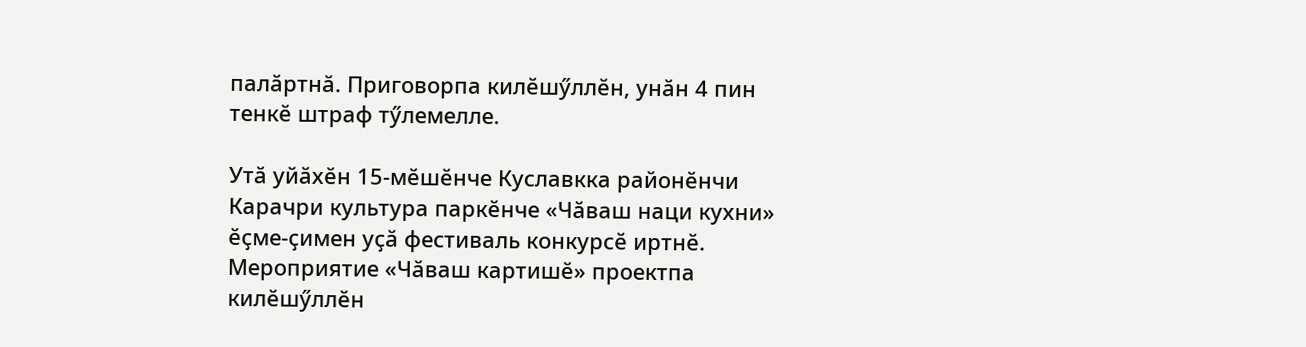палӑртнӑ. Приговорпа килӗшӳллӗн, унӑн 4 пин тенкӗ штраф тӳлемелле.

Утӑ уйӑхӗн 15-мӗшӗнче Куславкка районӗнчи Карачри культура паркӗнче «Чӑваш наци кухни» ӗҫме-ҫимен уҫӑ фестиваль конкурсӗ иртнӗ. Мероприятие «Чӑваш картишӗ» проектпа килӗшӳллӗн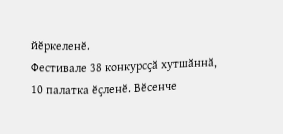йӗркеленӗ.
Фестивале 38 конкурсҫӑ хутшӑннӑ, 10 палатка ӗҫленӗ. Вӗсенче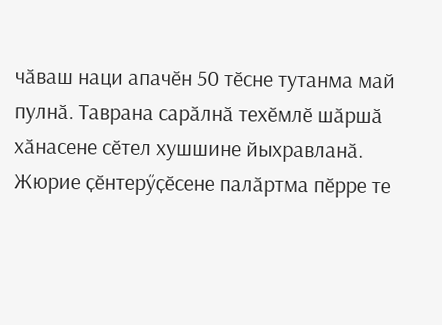чӑваш наци апачӗн 50 тӗсне тутанма май пулнӑ. Таврана сарӑлнӑ техӗмлӗ шӑршӑ хӑнасене сӗтел хушшине йыхравланӑ. Жюрие ҫӗнтерӳҫӗсене палӑртма пӗрре те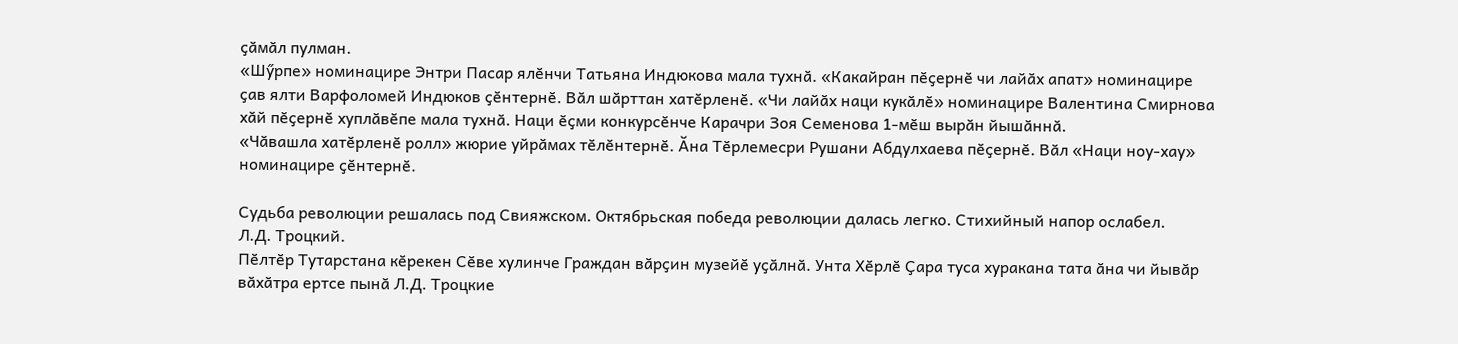ҫӑмӑл пулман.
«Шӳрпе» номинацире Энтри Пасар ялӗнчи Татьяна Индюкова мала тухнӑ. «Какайран пӗҫернӗ чи лайӑх апат» номинацире ҫав ялти Варфоломей Индюков ҫӗнтернӗ. Вӑл шӑрттан хатӗрленӗ. «Чи лайӑх наци кукӑлӗ» номинацире Валентина Смирнова хӑй пӗҫернӗ хуплӑвӗпе мала тухнӑ. Наци ӗҫми конкурсӗнче Карачри Зоя Семенова 1-мӗш вырӑн йышӑннӑ.
«Чӑвашла хатӗрленӗ ролл» жюрие уйрӑмах тӗлӗнтернӗ. Ӑна Тӗрлемесри Рушани Абдулхаева пӗҫернӗ. Вӑл «Наци ноу-хау» номинацире ҫӗнтернӗ.

Судьба революции решалась под Свияжском. Октябрьская победа революции далась легко. Стихийный напор ослабел.
Л.Д. Троцкий.
Пӗлтӗр Тутарстана кӗрекен Сӗве хулинче Граждан вӑрҫин музейӗ уҫӑлнӑ. Унта Хӗрлӗ Ҫара туса хуракана тата ӑна чи йывӑр вӑхӑтра ертсе пынӑ Л.Д. Троцкие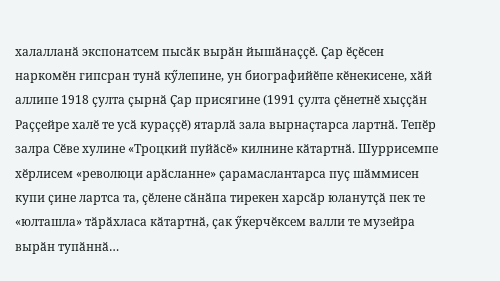халалланӑ экспонатсем пысӑк вырӑн йышӑнаҫҫӗ. Ҫар ӗҫӗсен наркомӗн гипсран тунӑ кӳлепине, ун биографийӗпе кӗнекисене, хӑй аллипе 1918 ҫулта ҫырнӑ Ҫар присягине (1991 ҫулта ҫӗнетнӗ хыҫҫӑн Раҫҫейре халӗ те усӑ кураҫҫӗ) ятарлӑ зала вырнаҫтарса лартнӑ. Тепӗр залра Сӗве хулине «Троцкий пуйӑсӗ» килнине кӑтартнӑ. Шуррисемпе хӗрлисем «революци арӑсланне» ҫарамаслантарса пуҫ шӑммисен купи ҫине лартса та, ҫӗлене сӑнӑпа тирекен харсӑр юланутҫӑ пек те «юлташла» тӑрӑхласа кӑтартнӑ, ҫак ӳкерчӗксем валли те музейра вырӑн тупӑннӑ…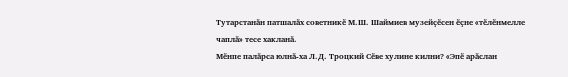Тутарстанӑн патшалӑх советникӗ М.Ш. Шаймиев музейҫӗсен ӗҫне «тӗлӗнмелле чаплӑ» тесе хакланӑ.
Мӗнпе палӑрса юлнӑ-ха Л.Д. Троцкий Сӗве хулине килни? «Эпӗ арӑслан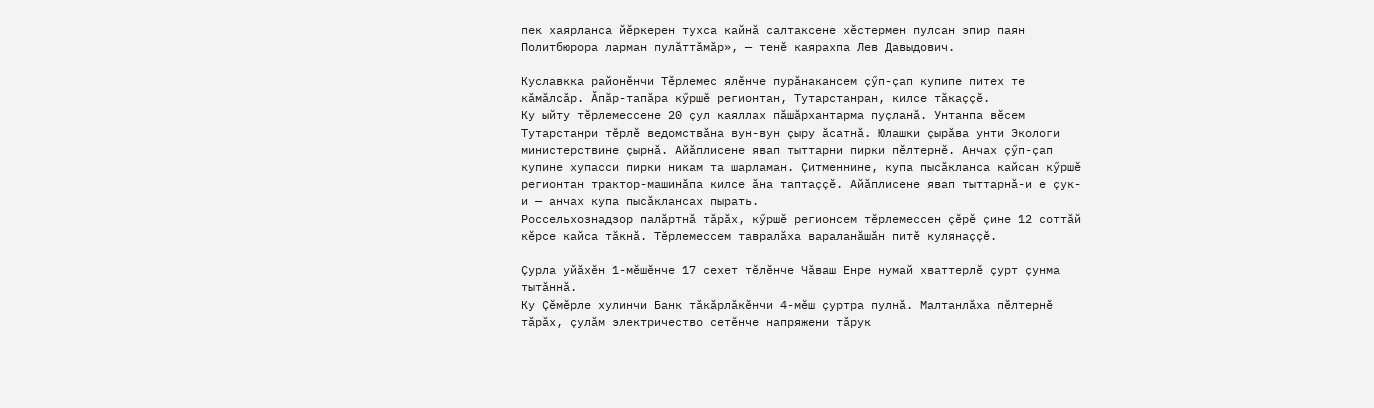пек хаярланса йӗркерен тухса кайнӑ салтаксене хӗстермен пулсан эпир паян Политбюрора ларман пулӑттӑмӑр», — тенӗ каярахпа Лев Давыдович.

Куславкка районӗнчи Тӗрлемес ялӗнче пурӑнакансем ҫӳп-ҫап купипе питех те кӑмӑлсӑр. Ӑпӑр-тапӑра кӳршӗ регионтан, Тутарстанран, килсе тӑкаҫҫӗ.
Ку ыйту тӗрлемессене 20 ҫул каяллах пӑшӑрхантарма пуҫланӑ. Унтанпа вӗсем Тутарстанри тӗрлӗ ведомствӑна вун-вун ҫыру ӑсатнӑ. Юлашки ҫырӑва унти Экологи министерствине ҫырнӑ. Айӑплисене явап тыттарни пирки пӗлтернӗ. Анчах ҫӳп-ҫап купине хупасси пирки никам та шарламан. Ҫитменнине, купа пысӑкланса кайсан кӳршӗ регионтан трактор-машинӑпа килсе ӑна таптаҫҫӗ. Айӑплисене явап тыттарнӑ-и е ҫук-и — анчах купа пысӑклансах пырать.
Россельхознадзор палӑртнӑ тӑрӑх, кӳршӗ регионсем тӗрлемессен ҫӗрӗ ҫине 12 соттӑй кӗрсе кайса тӑкнӑ. Тӗрлемессем тавралӑха вараланӑшӑн питӗ кулянаҫҫӗ.

Ҫурла уйӑхӗн 1-мӗшӗнче 17 сехет тӗлӗнче Чӑваш Енре нумай хваттерлӗ ҫурт ҫунма тытӑннӑ.
Ку Ҫӗмӗрле хулинчи Банк тӑкӑрлӑкӗнчи 4-мӗш ҫуртра пулнӑ. Малтанлӑха пӗлтернӗ тӑрӑх, ҫулӑм электричество сетӗнче напряжени тӑрук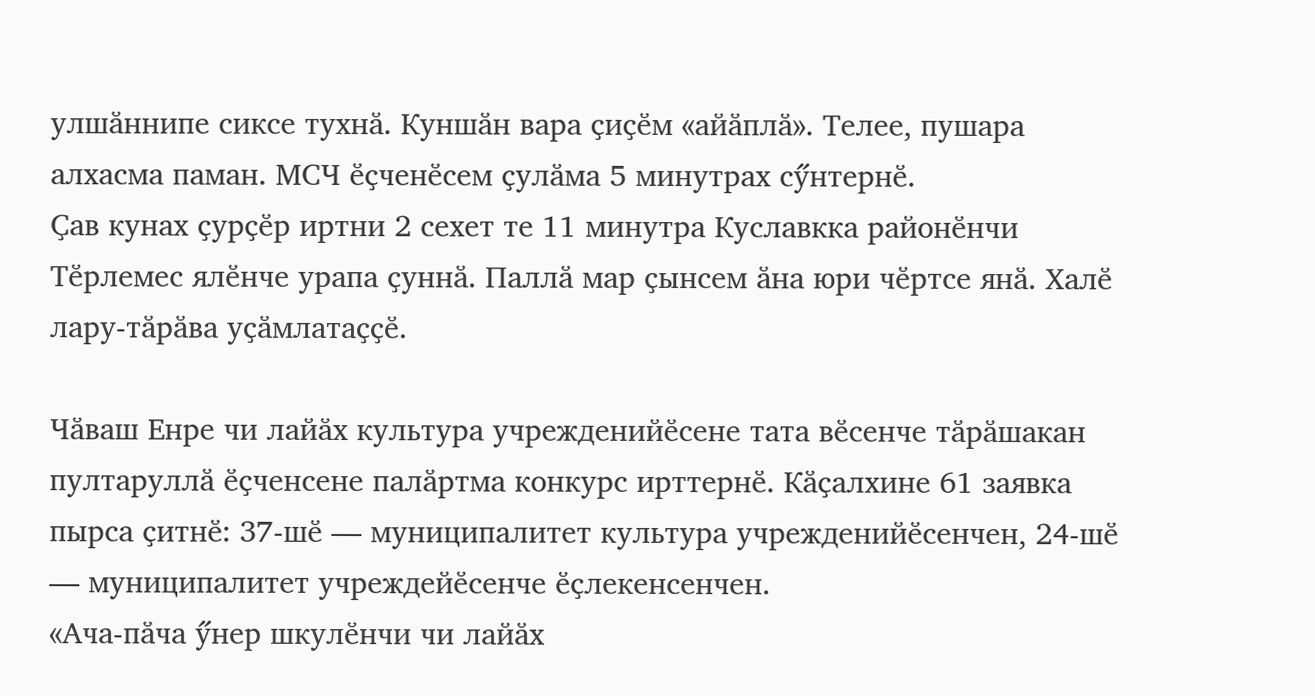улшӑннипе сиксе тухнӑ. Куншӑн вара ҫиҫӗм «айӑплӑ». Телее, пушара алхасма паман. МСЧ ӗҫченӗсем ҫулӑма 5 минутрах сӳнтернӗ.
Ҫав кунах ҫурҫӗр иртни 2 сехет те 11 минутра Куславкка районӗнчи Тӗрлемес ялӗнче урапа ҫуннӑ. Паллӑ мар ҫынсем ӑна юри чӗртсе янӑ. Халӗ лару-тӑрӑва уҫӑмлатаҫҫӗ.

Чӑваш Енре чи лайӑх культура учрежденийӗсене тата вӗсенче тӑрӑшакан пултаруллӑ ӗҫченсене палӑртма конкурс ирттернӗ. Кӑҫалхине 61 заявка пырса ҫитнӗ: 37-шӗ — муниципалитет культура учрежденийӗсенчен, 24-шӗ — муниципалитет учреждейӗсенче ӗҫлекенсенчен.
«Ача-пӑча ӳнер шкулӗнчи чи лайӑх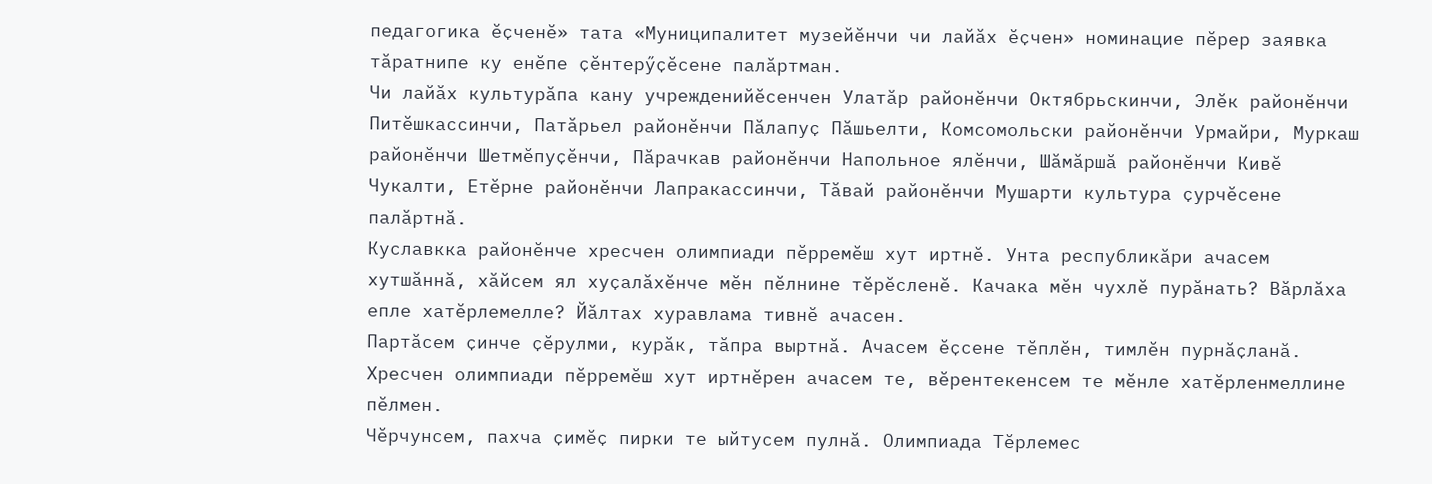педагогика ӗҫченӗ» тата «Муниципалитет музейӗнчи чи лайӑх ӗҫчен» номинацие пӗрер заявка тӑратнипе ку енӗпе ҫӗнтерӳҫӗсене палӑртман.
Чи лайӑх культурӑпа кану учрежденийӗсенчен Улатӑр районӗнчи Октябрьскинчи, Элӗк районӗнчи Питӗшкассинчи, Патӑрьел районӗнчи Пӑлапуҫ Пӑшьелти, Комсомольски районӗнчи Урмайри, Муркаш районӗнчи Шетмӗпуҫӗнчи, Пӑрачкав районӗнчи Напольное ялӗнчи, Шӑмӑршӑ районӗнчи Кивӗ Чукалти, Етӗрне районӗнчи Лапракассинчи, Тӑвай районӗнчи Мушарти культура ҫурчӗсене палӑртнӑ.
Куславкка районӗнче хресчен олимпиади пӗрремӗш хут иртнӗ. Унта республикӑри ачасем хутшӑннӑ, хӑйсем ял хуҫалӑхӗнче мӗн пӗлнине тӗрӗсленӗ. Качака мӗн чухлӗ пурӑнать? Вӑрлӑха епле хатӗрлемелле? Йӑлтах хуравлама тивнӗ ачасен.
Партӑсем ҫинче ҫӗрулми, курӑк, тӑпра выртнӑ. Ачасем ӗҫсене тӗплӗн, тимлӗн пурнӑҫланӑ. Хресчен олимпиади пӗрремӗш хут иртнӗрен ачасем те, вӗрентекенсем те мӗнле хатӗрленмеллине пӗлмен.
Чӗрчунсем, пахча ҫимӗҫ пирки те ыйтусем пулнӑ. Олимпиада Тӗрлемес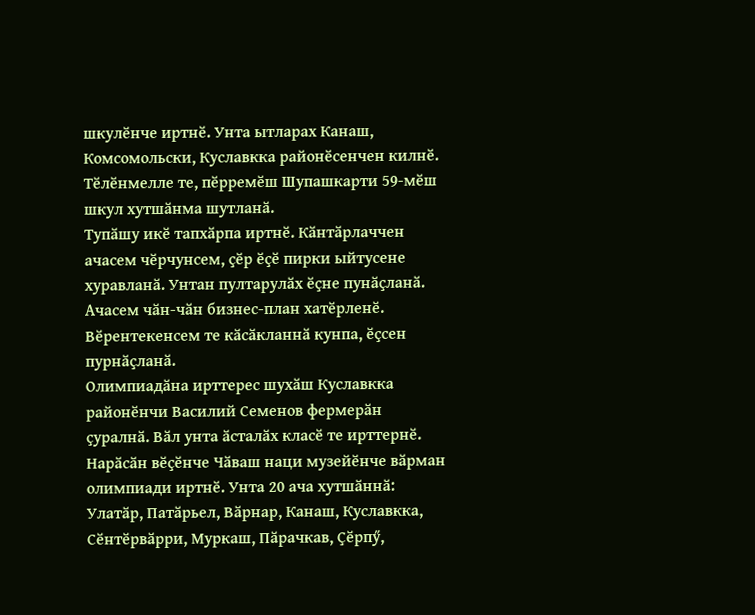шкулӗнче иртнӗ. Унта ытларах Канаш, Комсомольски, Куславкка районӗсенчен килнӗ. Тӗлӗнмелле те, пӗрремӗш Шупашкарти 59-мӗш шкул хутшӑнма шутланӑ.
Тупӑшу икӗ тапхӑрпа иртнӗ. Кӑнтӑрлаччен ачасем чӗрчунсем, ҫӗр ӗҫӗ пирки ыйтусене хуравланӑ. Унтан пултарулӑх ӗҫне пунӑҫланӑ. Ачасем чӑн-чӑн бизнес-план хатӗрленӗ. Вӗрентекенсем те кӑсӑкланнӑ кунпа, ӗҫсен пурнӑҫланӑ.
Олимпиадӑна ирттерес шухӑш Куславкка районӗнчи Василий Семенов фермерӑн ҫуралнӑ. Вӑл унта ӑсталӑх класӗ те ирттернӗ.
Нарӑсӑн вӗҫӗнче Чӑваш наци музейӗнче вӑрман олимпиади иртнӗ. Унта 20 ача хутшӑннӑ: Улатӑр, Патӑрьел, Вӑрнар, Канаш, Куславкка, Сӗнтӗрвӑрри, Муркаш, Пӑрачкав, Ҫӗрпӳ,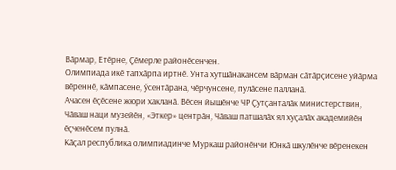Вӑрмар, Етӗрне, Ҫӗмерле районӗсенчен.
Олимпиада икӗ тапхӑрпа иртнӗ. Унта хутшӑнакансем вӑрман сӑтӑрҫисене уйӑрма вӗреннӗ, кӑмпасене, ӳсентӑрана, чӗрчунсене, пулӑсене палланӑ.
Ачасен ӗҫӗсене жюри хакланӑ. Вӗсен йышӗнче ЧР Ҫутҫанталӑк министерствин, Чӑваш наци музейӗн, «Эткер» центрӑн, Чӑваш патшалӑх ял хуҫалӑх академийӗн ӗҫченӗсем пулнӑ.
Кӑҫал республика олимпиадинче Муркаш районӗнчи Юнкӑ шкулӗнче вӗренекен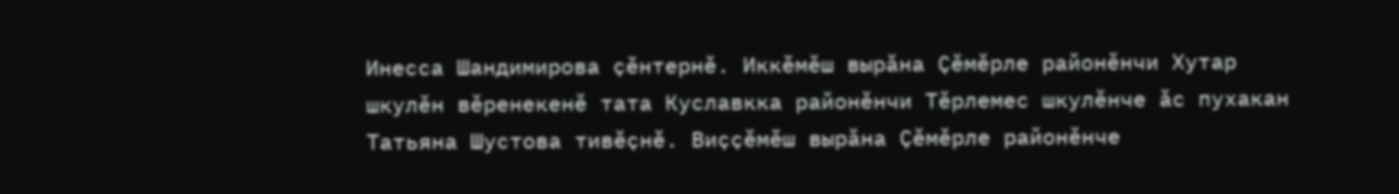Инесса Шандимирова ҫӗнтернӗ. Иккӗмӗш вырӑна Ҫӗмӗрле районӗнчи Хутар шкулӗн вӗренекенӗ тата Куславкка районӗнчи Тӗрлемес шкулӗнче ӑс пухакан Татьяна Шустова тивӗҫнӗ. Виҫҫӗмӗш вырӑна Ҫӗмӗрле районӗнче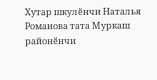Хутар шкулӗнчи Наталья Романова тата Муркаш районӗнчи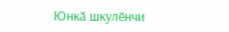Юнкӑ шкулӗнчи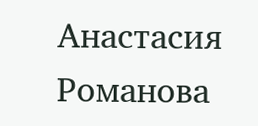Анастасия Романова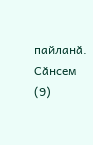пайланӑ.
Сӑнсем (9)